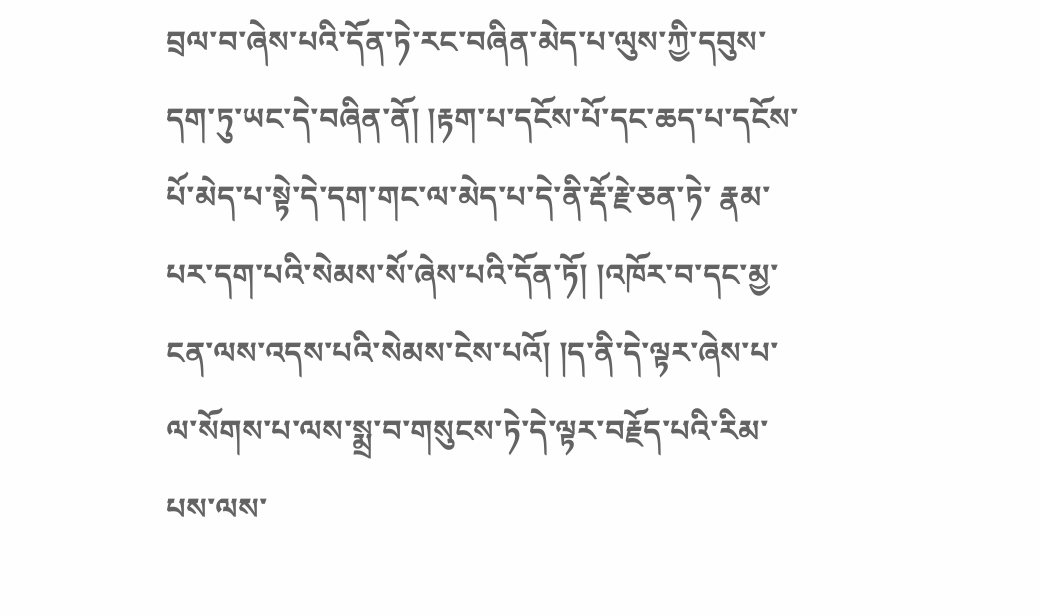བྲལ་བ་ཞེས་པའི་དོན་ཏེ་རང་བཞིན་མེད་པ་ལུས་ཀྱི་དབུས་དག་ཏུ་ཡང་དེ་བཞིན་ནོ། །རྟག་པ་དངོས་པོ་དང་ཆད་པ་དངོས་པོ་མེད་པ་སྟེ་དེ་དག་གང་ལ་མེད་པ་དེ་ནི་རྡོ་རྗེ་ཅན་ཏེ་ རྣམ་པར་དག་པའི་སེམས་སོ་ཞེས་པའི་དོན་ཏོ། །འཁོར་བ་དང་མྱ་ངན་ལས་འདས་པའི་སེམས་ངེས་པའོ། །ད་ནི་དེ་ལྟར་ཞེས་པ་ལ་སོགས་པ་ལས་སྨྲ་བ་གསུངས་ཏེ་དེ་ལྟར་བརྗོད་པའི་རིམ་པས་ལས་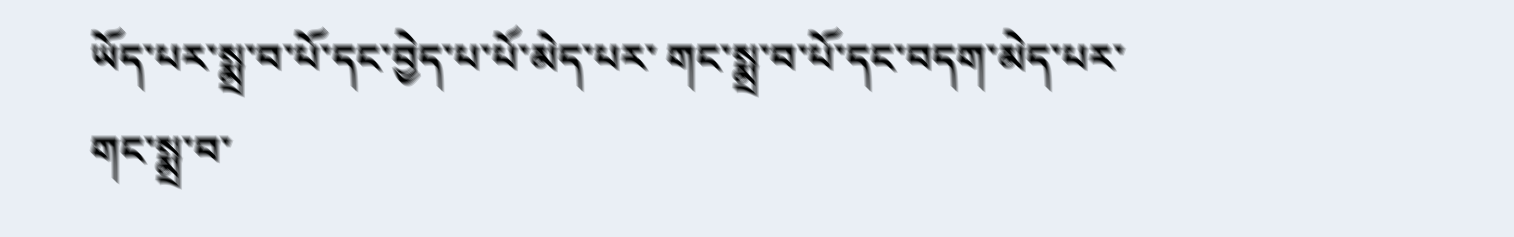ཡོད་པར་སྨྲ་བ་པོ་དང་བྱེད་པ་པོ་མེད་པར་ གང་སྨྲ་བ་པོ་དང་བདག་མེད་པར་གང་སྨྲ་བ་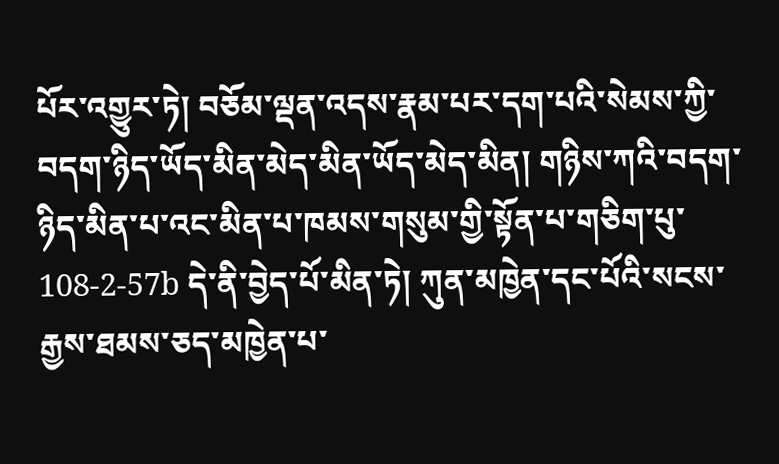པོར་འགྱུར་ཏེ། བཅོམ་ལྡན་འདས་རྣམ་པར་དག་པའི་སེམས་ཀྱི་བདག་ཉིད་ཡོད་མིན་མེད་མིན་ཡོད་མེད་མིན། གཉིས་ཀའི་བདག་ཉིད་མིན་པ་འང་མིན་པ་ཁམས་གསུམ་གྱི་སྟོན་པ་གཅིག་པུ་ 108-2-57b དེ་ནི་བྱེད་པོ་མིན་ཏེ། ཀུན་མཁྱེན་དང་པོའི་སངས་རྒྱས་ཐམས་ཅད་མཁྱེན་པ་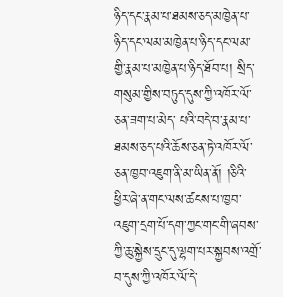ཉིད་དང་རྣམ་པ་ཐམས་ཅད་མཁྱེན་པ་ཉིད་དང་ལམ་མཁྱེན་པ་ཉིད་དང་ལམ་གྱི་རྣམ་པ་མཁྱེན་པ་ཉིད་ཐོབ་པ། སྲིད་གསུམ་གྱིས་བཏུད་དུས་ཀྱི་འཁོར་ལོ་ཅན་ཟག་པ་མེད་ པའི་བདེ་བ་རྣམ་པ་ཐམས་ཅད་པའི་ཆོས་ཅན་ཏེ་འཁོར་ལོ་ཅན་ཁྱབ་འཇུག་ནི་མ་ཡིན་ནོ། །ཅིའི་ཕྱིར་ཞེ་ན་གང་ལས་ཚངས་པ་ཁྱབ་འཇུག་དྲག་པོ་དག་ཀྱང་གང་གི་ཞབས་ཀྱི་ཆུ་སྐྱེས་དྲུང་དུ་ལྷག་པར་སྐྱབས་འགྲོ་བ་དུས་ཀྱི་འཁོར་ལོ་དེ་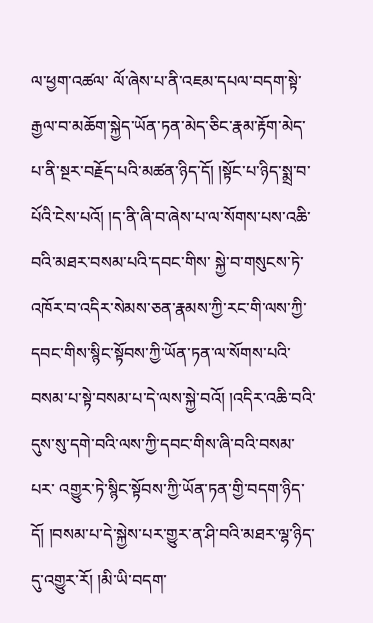ལ་ཕྱག་འཚལ་ ལོ་ཞེས་པ་ནི་འཇམ་དཔལ་བདག་སྟེ་རྒྱལ་བ་མཆོག་སྐྱེད་ཡོན་ཏན་མེད་ཅིང་རྣམ་རྟོག་མེད་པ་ནི་སྔར་བརྗོད་པའི་མཚན་ཉིད་དོ། །སྟོང་པ་ཉིད་སྨྲ་བ་པོའི་ངེས་པའོ། །ད་ནི་ཞི་བ་ཞེས་པ་ལ་སོགས་པས་འཆི་བའི་མཐར་བསམ་པའི་དབང་གིས་ སྐྱེ་བ་གསུངས་ཏེ་འཁོར་བ་འདིར་སེམས་ཅན་རྣམས་ཀྱི་རང་གི་ལས་ཀྱི་དབང་གིས་སྙིང་སྟོབས་ཀྱི་ཡོན་ཏན་ལ་སོགས་པའི་བསམ་པ་སྟེ་བསམ་པ་དེ་ལས་སྐྱེ་བའོ། །འདིར་འཆི་བའི་དུས་སུ་དགེ་བའི་ལས་ཀྱི་དབང་གིས་ཞི་བའི་བསམ་པར་ འགྱུར་ཏེ་སྙིང་སྟོབས་ཀྱི་ཡོན་ཏན་གྱི་བདག་ཉིད་དོ། །བསམ་པ་དེ་སྐྱེས་པར་གྱུར་ན་ཤི་བའི་མཐར་ལྷ་ཉིད་དུ་འགྱུར་རོ། །མི་ཡི་བདག་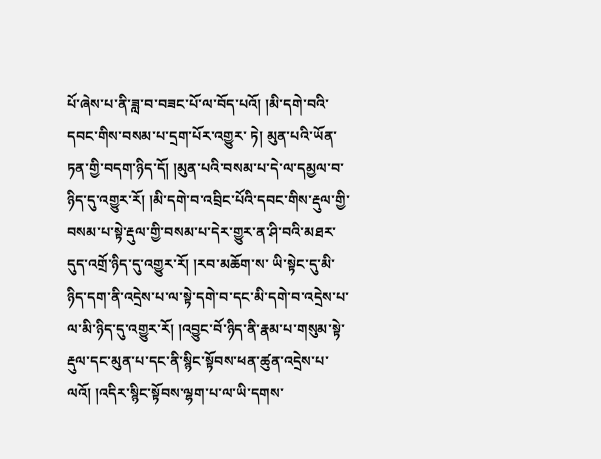པོ་ཞེས་པ་ནི་ཟླ་བ་བཟང་པོ་ལ་བོད་པའོ། །མི་དགེ་བའི་དབང་གིས་བསམ་པ་དྲག་པོར་འགྱུར་ ཏེ། མུན་པའི་ཡོན་ཏན་གྱི་བདག་ཉིད་དོ། །མུན་པའི་བསམ་པ་དེ་ལ་དམྱལ་བ་ཉིད་དུ་འགྱུར་རོ། །མི་དགེ་བ་འབྲིང་པོའི་དབང་གིས་རྡུལ་གྱི་བསམ་པ་སྟེ་རྡུལ་གྱི་བསམ་པ་དེར་གྱུར་ན་ཤི་བའི་མཐར་དུད་འགྲོ་ཉིད་དུ་འགྱུར་རོ། །རབ་མཆོག་ས་ ཡི་སྟེང་དུ་མི་ཉིད་དག་ནི་འདྲེས་པ་ལ་སྟེ་དགེ་བ་དང་མི་དགེ་བ་འདྲེས་པ་ལ་མི་ཉིད་དུ་འགྱུར་རོ། །འབྱུང་བོ་ཉིད་ནི་རྣམ་པ་གསུམ་སྟེ་རྡུལ་དང་མུན་པ་དང་ནི་སྙིང་སྟོབས་ཕན་ཚུན་འདྲེས་པ་ལའོ། །འདིར་སྙིང་སྟོབས་ལྷག་པ་ལ་ཡི་དགས་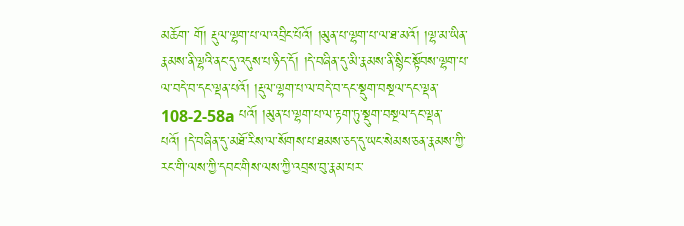མཆོག་ གོ། རྡུལ་ལྷག་པ་ལ་འབྲིང་པོའོ། །མུན་པ་ལྷག་པ་ལ་ཐ་མའོ། །ལྷ་མ་ཡིན་རྣམས་ནི་ལྷའི་ནང་དུ་འདུས་པ་ཉིད་དོ། །དེ་བཞིན་དུ་མི་རྣམས་ནི་སྙིང་སྟོབས་ལྷག་པ་ལ་བདེ་བ་དང་ལྡན་པའོ། །རྡུལ་ལྷག་པ་ལ་བདེ་བ་དང་སྡུག་བསྔལ་དང་ལྡན་ 108-2-58a པའོ། །མུན་པ་ལྷག་པ་ལ་རྟག་ཏུ་སྡུག་བསྔལ་དང་ལྡན་པའོ། །དེ་བཞིན་དུ་མཐོ་རིས་ལ་སོགས་པ་ཐམས་ཅད་དུ་ཡང་སེམས་ཅན་རྣམས་ཀྱི་རང་གི་ལས་ཀྱི་དབང་གིས་ལས་ཀྱི་འབྲས་བུ་རྣམ་པར་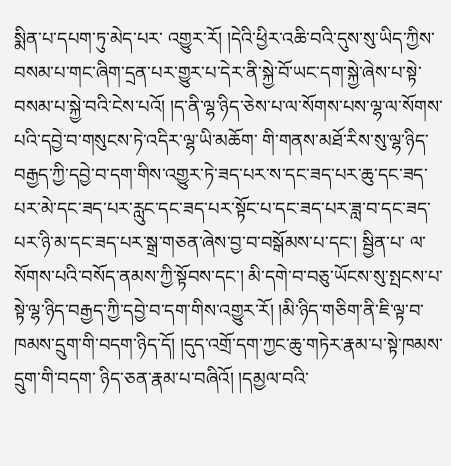སྨིན་པ་དཔག་ཏུ་མེད་པར་ འགྱུར་རོ། །དེའི་ཕྱིར་འཆི་བའི་དུས་སུ་ཡིད་ཀྱིས་བསམ་པ་གང་ཞིག་དྲན་པར་གྱུར་པ་དེར་ནི་སྐྱེ་བོ་ཡང་དག་སྐྱེ་ཞེས་པ་སྟེ་བསམ་པ་སྐྱེ་བའི་ངེས་པའོ། །ད་ནི་ལྷ་ཉིད་ཅེས་པ་ལ་སོགས་པས་ལྷ་ལ་སོགས་པའི་དབྱེ་བ་གསུངས་ཏེ་འདིར་ལྷ་ཡི་མཆོག་ གི་གནས་མཐོ་རིས་སུ་ལྷ་ཉིད་བརྒྱད་ཀྱི་དབྱེ་བ་དག་གིས་འགྱུར་ཏེ་ཟད་པར་ས་དང་ཟད་པར་ཆུ་དང་ཟད་པར་མེ་དང་ཟད་པར་རླུང་དང་ཟད་པར་སྟོང་པ་དང་ཟད་པར་ཟླ་བ་དང་ཟད་པར་ཉི་མ་དང་ཟད་པར་སྒྲ་གཅན་ཞེས་བྱ་བ་བསྒོམས་པ་དང་། སྦྱིན་པ་ ལ་སོགས་པའི་བསོད་ནམས་ཀྱི་སྟོབས་དང་། མི་དགེ་བ་བཅུ་ཡོངས་སུ་སྤངས་པ་སྟེ་ལྷ་ཉིད་བརྒྱད་ཀྱི་དབྱེ་བ་དག་གིས་འགྱུར་རོ། །མི་ཉིད་གཅིག་ནི་ཇི་ལྟ་བ་ཁམས་དྲུག་གི་བདག་ཉིད་དོ། །དུད་འགྲོ་དག་ཀྱང་ཆུ་གཏེར་རྣམ་པ་སྟེ་ཁམས་དྲུག་གི་བདག་ ཉིད་ཅན་རྣམ་པ་བཞིའོ། །དམྱལ་བའི་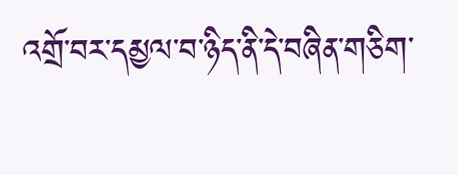འགྲོ་བར་དམྱལ་བ་ཉིད་ནི་དེ་བཞིན་གཅིག་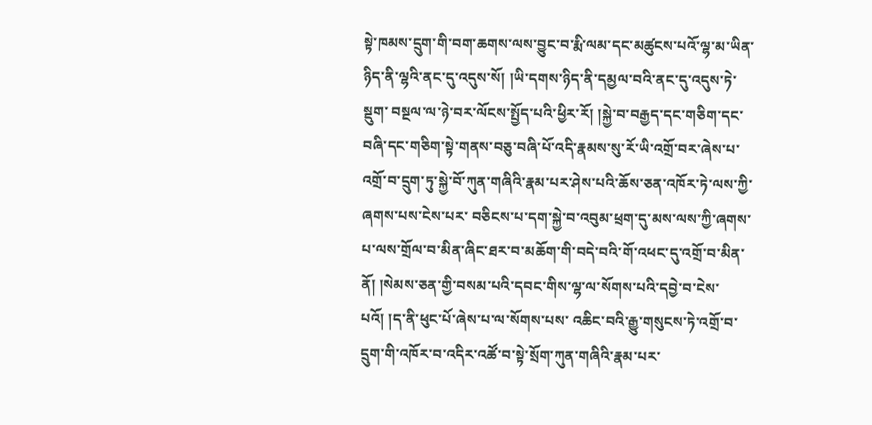སྟེ་ཁམས་དྲུག་གི་བག་ཆགས་ལས་བྱུང་བ་རྨི་ལམ་དང་མཚུངས་པའོ་ལྷ་མ་ཡིན་ཉིད་ནི་ལྷའི་ནང་དུ་འདུས་སོ། །ཡི་དགས་ཉིད་ནི་དམྱལ་བའི་ནང་དུ་འདུས་ཏེ་སྡུག་ བསྔལ་ལ་ཉེ་བར་ལོངས་སྤྱོད་པའི་ཕྱིར་རོ། །སྐྱེ་བ་བརྒྱད་དང་གཅིག་དང་བཞི་དང་གཅིག་སྟེ་གནས་བཅུ་བཞི་པོ་འདི་རྣམས་སུ་རོ་ཡི་འགྲོ་བར་ཞེས་པ་འགྲོ་བ་དྲུག་ཏུ་སྐྱེ་བོ་ཀུན་གཞིའི་རྣམ་པར་ཤེས་པའི་ཆོས་ཅན་འཁོར་ཏེ་ལས་ཀྱི་ཞགས་པས་ངེས་པར་ བཅིངས་པ་དག་སྐྱེ་བ་འབུམ་ཕྲག་དུ་མས་ལས་ཀྱི་ཞགས་པ་ལས་གྲོལ་བ་མིན་ཞིང་ཐར་བ་མཆོག་གི་བདེ་བའི་གོ་འཕང་དུ་འགྲོ་བ་མིན་ནོ། །སེམས་ཅན་གྱི་བསམ་པའི་དབང་གིས་ལྷ་ལ་སོགས་པའི་དབྱེ་བ་ངེས་པའོ། །ད་ནི་ཕུང་པོ་ཞེས་པ་ལ་སོགས་པས་ འཆིང་བའི་རྒྱུ་གསུངས་ཏེ་འགྲོ་བ་དྲུག་གི་འཁོར་བ་འདིར་འཚོ་བ་སྟེ་སྲོག་ཀུན་གཞིའི་རྣམ་པར་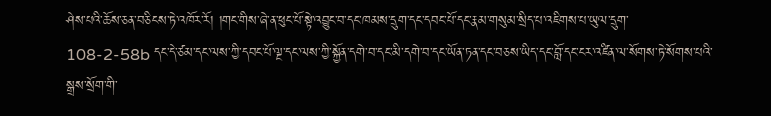ཤེས་པའི་ཆོས་ཅན་བཅིངས་ཏེ་འཁོར་རོ། །གང་གིས་ཞེ་ན་ཕུང་པོ་སྟེ་འབྱུང་བ་དང་ཁམས་དྲུག་དང་དབང་པོ་དང་རྣམ་གསུམ་སྲིད་པ་འཇིགས་པ་ཡུལ་དྲུག་ 108-2-58b དང་དེ་ཙམ་དང་ལས་ཀྱི་དབང་པོ་ལྔ་དང་ལས་ཀྱི་སྐྱོན་དགེ་བ་དང་མི་དགེ་བ་དང་ཡོན་ཏན་དང་བཅས་ཡིད་དང་བློ་དང་ངར་འཛིན་ལ་སོགས་ཏེ་སོགས་པའི་སྒྲས་སྲོག་གི་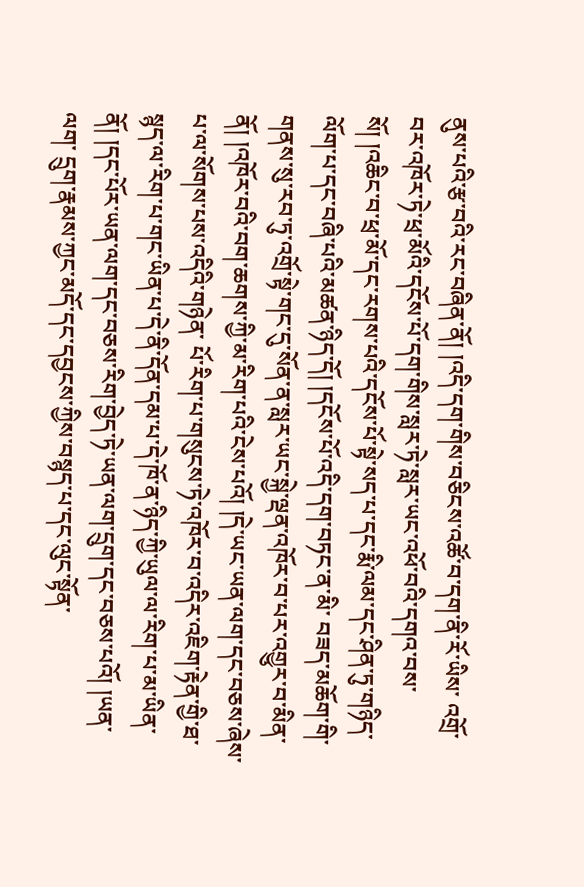ནུས་པའི་རྩ་བའི་རང་བཞིན་ནོ། །འདི་དག་གིས་བཅིངས་འཚོ་བ་དག་ནི་རོ་ཡིས་ འགྲོ་བར་འཁོར་ཏེ་ཕྲ་མོའི་དངོས་པོ་དག་གིས་སླར་ཏེ་སླར་ཡང་འཕོ་བའི་དགའ་བས་སོ། །འཆིང་བ་ཕྲ་མོ་དང་རགས་པའི་དངོས་པོ་སྟེ་སད་པ་དང་རྨི་ལམ་དང་ཤིན་ཏུ་གཉིད་ལོག་པ་དང་བཞི་པའི་མཚན་ཉིད་དོ། །དངོས་པོ་འདི་དག་བཏང་ན་མི་ བཟད་མཆོག་གི་གནས་སུ་རབ་ཏུ་འགྲོ་སྟེ་གང་དུ་སོན་ན་སླར་ཡང་སྐྱེ་ལྡན་འཁོར་བ་པར་འགྱུར་བ་མིན་ནོ། །འཁོར་བའི་བག་ཆགས་ཀྱི་མ་རིག་པའི་ངེས་པའོ། །དེ་ཡང་ཡན་ལག་དང་བཅས་ཞེས་པ་ལ་སོགས་པས་འདིའི་གཉེན་ པོ་རིག་པ་གསུངས་ཏེ་འཁོར་བ་འདིར་འཇིག་རྟེན་གྱི་ཐ་སྙད་ལ་རིག་པ་གང་ཡིན་པ་དེ་ནི་དོན་དམ་པ་དེ་ཁོ་ན་ཉིད་ཀྱི་ཡུལ་ལ་རིག་པ་མ་ཡིན་ནོ། །དང་པོར་ཡན་ལག་དང་བཅས་རིག་བྱེད་ཏེ་ཡན་ལག་དྲུག་དང་བཅས་པའོ། །ཡན་ལག་ དྲུག་རྣམས་ཀྱང་མདོ་དང་དབྱངས་ཀྱིས་བསྙད་པ་དང་ལུང་སྟོན་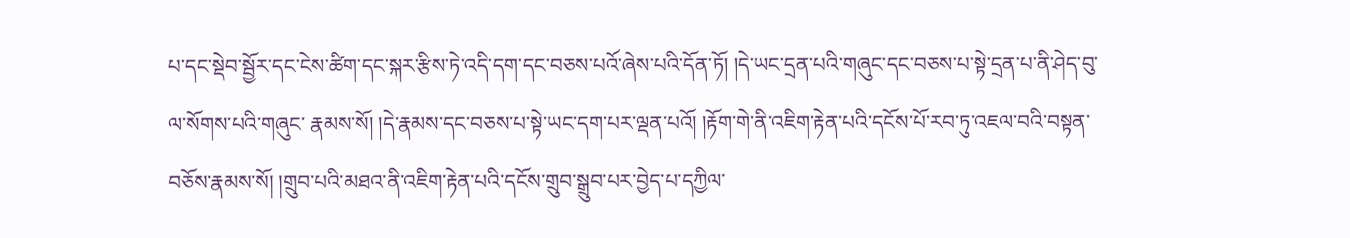པ་དང་སྡེབ་སྦྱོར་དང་ངེས་ཚིག་དང་སྐར་རྩིས་ཏེ་འདི་དག་དང་བཅས་པའོ་ཞེས་པའི་དོན་ཏོ། །དེ་ཡང་དྲན་པའི་གཞུང་དང་བཅས་པ་སྟེ་དྲན་པ་ནི་ཤེད་བུ་ལ་སོགས་པའི་གཞུང་ རྣམས་སོ། །དེ་རྣམས་དང་བཅས་པ་སྟེ་ཡང་དག་པར་ལྡན་པའོ། །རྟོག་གེ་ནི་འཇིག་རྟེན་པའི་དངོས་པོ་རབ་ཏུ་འཇལ་བའི་བསྟན་བཅོས་རྣམས་སོ། །གྲུབ་པའི་མཐའ་ནི་འཇིག་རྟེན་པའི་དངོས་གྲུབ་སྒྲུབ་པར་བྱེད་པ་དཀྱིལ་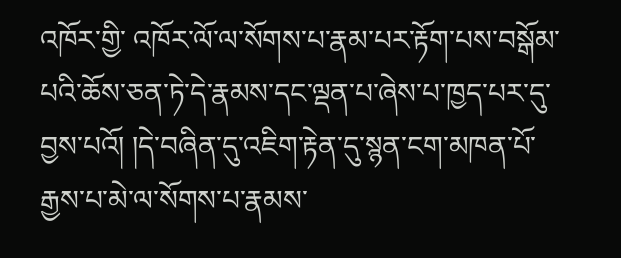འཁོར་གྱི་ འཁོར་ལོ་ལ་སོགས་པ་རྣམ་པར་རྟོག་པས་བསྒོམ་པའི་ཆོས་ཅན་ཏེ་དེ་རྣམས་དང་ལྡན་པ་ཞེས་པ་ཁྱད་པར་དུ་བྱས་པའོ། །དེ་བཞིན་དུ་འཇིག་རྟེན་དུ་སྙན་ངག་མཁན་པོ་རྒྱས་པ་མེ་ལ་སོགས་པ་རྣམས་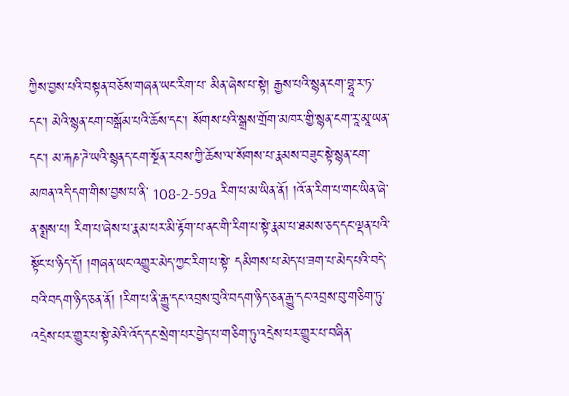ཀྱིས་བྱས་པའི་བསྟན་བཅོས་གཞན་ཡང་རིག་པ་ མིན་ཞེས་པ་སྟེ། རྒྱས་པའི་སྙན་ངག་བྷཱ་ར་ཏ་དང་། མེའི་སྙན་ངག་བསྒོམ་པའི་ཆོས་དང་། སོགས་པའི་སྒྲས་གྲོག་མཁར་གྱི་སྙན་ངག་རཱ་མཱ་ཡན་དང་། མ་རྐཎ་ཌེ་ཡའི་སྙནད་ངག་སྔོན་རབས་ཀྱི་ཆོས་ལ་སོགས་པ་རྣམས་བཟུང་སྟེ་སྙན་ངག་མཁན་འདི་དག་གིས་བྱས་པ་ནི་ 108-2-59a རིག་པ་མ་ཡིན་ནོ། །འོ་ན་རིག་པ་གང་ཡིན་ཞེ་ན་སྨྲས་པ། རིག་པ་ཞེས་པ་རྣམ་པར་མི་རྟོག་པ་ནང་གི་རིག་པ་སྟེ་རྣམ་པ་ཐམས་ཅད་དང་ལྡན་པའི་སྟོང་པ་ཉིད་དོ། །གཞན་ཡང་འགྱུར་མེད་ཀྱང་རིག་པ་སྟེ་ དམིགས་པ་མེད་པ་ཟག་པ་མེད་པའི་བདེ་བའི་བདག་ཉིད་ཅན་ནོ། །རིག་པ་ནི་རྒྱུ་དང་འབྲས་བུའི་བདག་ཉིད་ཅན་རྒྱུ་དང་འབྲས་བུ་གཅིག་ཏུ་འདྲེས་པར་གྱུར་པ་སྟེ་མེའི་འོད་དང་སྲེག་པར་བྱེད་པ་གཅིག་ཏུ་འདྲེས་པར་གྱུར་པ་བཞིན་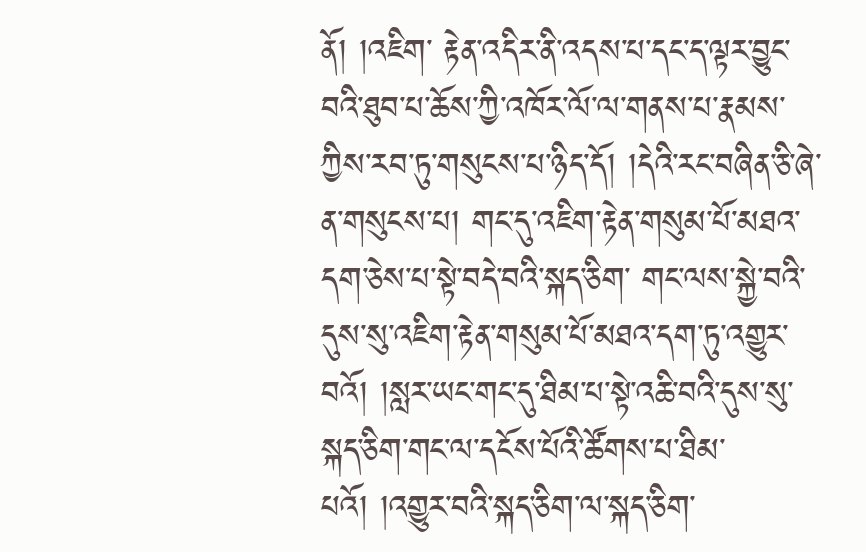ནོ། །འཇིག་ རྟེན་འདིར་ནི་འདས་པ་དང་ད་ལྟར་བྱུང་བའི་ཐུབ་པ་ཆོས་ཀྱི་འཁོར་ལོ་ལ་གནས་པ་རྣམས་ཀྱིས་རབ་ཏུ་གསུངས་པ་ཉིད་དོ། །དེའི་རང་བཞིན་ཅི་ཞེ་ན་གསུངས་པ། གང་དུ་འཇིག་རྟེན་གསུམ་པོ་མཐའ་དག་ཅེས་པ་སྟེ་བདེ་བའི་སྐད་ཅིག་ གང་ལས་སྐྱེ་བའི་དུས་སུ་འཇིག་རྟེན་གསུམ་པོ་མཐའ་དག་ཏུ་འགྱུར་བའོ། །སླར་ཡང་གང་དུ་ཐིམ་པ་སྟེ་འཆི་བའི་དུས་སུ་སྐད་ཅིག་གང་ལ་དངོས་པོའི་ཚོགས་པ་ཐིམ་པའོ། །འགྱུར་བའི་སྐད་ཅིག་ལ་སྐད་ཅིག་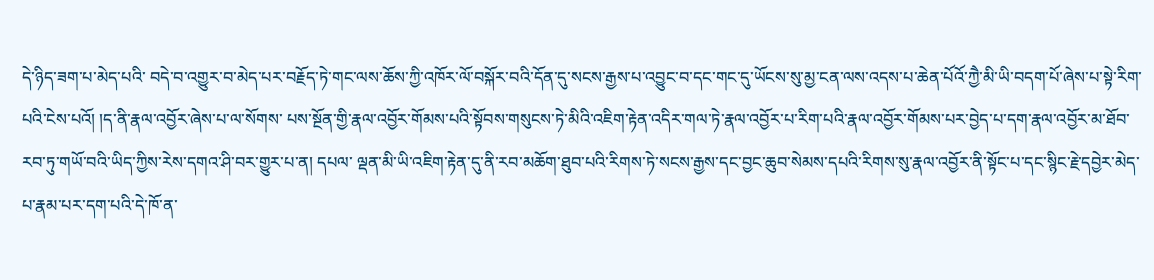དེ་ཉིད་ཟག་པ་མེད་པའི་ བདེ་བ་འགྱུར་བ་མེད་པར་བརྗོད་ཏེ་གང་ལས་ཆོས་ཀྱི་འཁོར་ལོ་བསྐོར་བའི་དོན་དུ་སངས་རྒྱས་པ་འབྱུང་བ་དང་གང་དུ་ཡོངས་སུ་མྱ་ངན་ལས་འདས་པ་ཆེན་པོའོ་ཀྱཻ་མི་ཡི་བདག་པོ་ཞེས་པ་སྟེ་རིག་པའི་ངེས་པའོ། །ད་ནི་རྣལ་འབྱོར་ཞེས་པ་ལ་སོགས་ པས་སྔོན་གྱི་རྣལ་འབྱོར་གོམས་པའི་སྟོབས་གསུངས་ཏེ་མིའི་འཇིག་རྟེན་འདིར་གལ་ཏེ་རྣལ་འབྱོར་པ་རིག་པའི་རྣལ་འབྱོར་གོམས་པར་བྱེད་པ་དག་རྣལ་འབྱོར་མ་ཐོབ་རབ་ཏུ་གཡོ་བའི་ཡིད་ཀྱིས་རེས་དགའ་ཤི་བར་གྱུར་པ་ན། དཔལ་ ལྡན་མི་ཡི་འཇིག་རྟེན་དུ་ནི་རབ་མཆོག་ཐུབ་པའི་རིགས་ཏེ་སངས་རྒྱས་དང་བྱང་ཆུབ་སེམས་དཔའི་རིགས་སུ་རྣལ་འབྱོར་ནི་སྟོང་པ་དང་སྙིང་རྗེ་དབྱེར་མེད་པ་རྣམ་པར་དག་པའི་དེ་ཁོ་ན་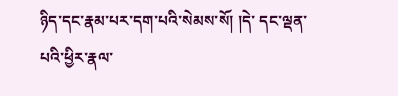ཉིད་དང་རྣམ་པར་དག་པའི་སེམས་སོ། །དེ་ དང་ལྡན་པའི་ཕྱིར་རྣལ་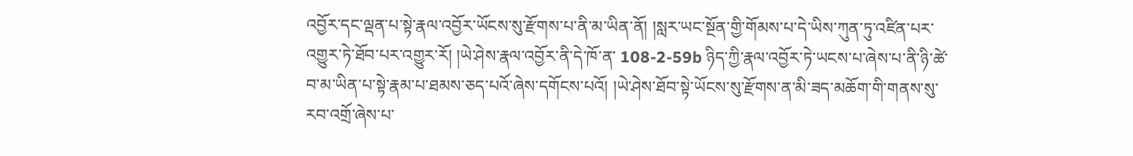འབྱོར་དང་ལྡན་པ་སྟེ་རྣལ་འབྱོར་ཡོངས་སུ་རྫོགས་པ་ནི་མ་ཡིན་ནོ། །སླར་ཡང་སྔོན་གྱི་གོམས་པ་དེ་ཡིས་ཀུན་ཏུ་འཛིན་པར་འགྱུར་ཏེ་ཐོབ་པར་འགྱུར་རོ། །ཡེ་ཤེས་རྣལ་འབྱོར་ནི་དེ་ཁོ་ན་ 108-2-59b ཉིད་ཀྱི་རྣལ་འབྱོར་ཏེ་ཡངས་པ་ཞེས་པ་ནི་ཉི་ཚེ་བ་མ་ཡིན་པ་སྟེ་རྣམ་པ་ཐམས་ཅད་པའོ་ཞེས་དགོངས་པའོ། །ཡེ་ཤེས་ཐོབ་སྟེ་ཡོངས་སུ་རྫོགས་ན་མི་ཟད་མཆོག་གི་གནས་སུ་རབ་འགྲོ་ཞེས་པ་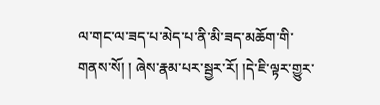ལ་གང་ལ་ཟད་པ་མེད་པ་ནི་མི་ཟད་མཆོག་གི་གནས་སོ། ། ཞེས་རྣམ་པར་སྦྱར་རོ། །དེ་ཇི་ལྟར་གྱུར་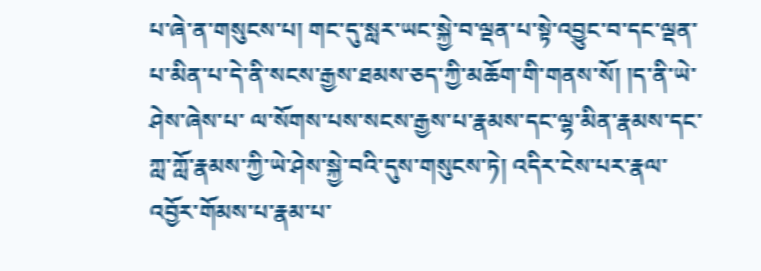པ་ཞེ་ན་གསུངས་པ། གང་དུ་སླར་ཡང་སྐྱེ་བ་ལྡན་པ་སྟེ་འབྱུང་བ་དང་ལྡན་པ་མིན་པ་དེ་ནི་སངས་རྒྱས་ཐམས་ཅད་ཀྱི་མཆོག་གི་གནས་སོ། །ད་ནི་ཡེ་ཤེས་ཞེས་པ་ ལ་སོགས་པས་སངས་རྒྱས་པ་རྣམས་དང་ལྷ་མིན་རྣམས་དང་ཀླ་ཀློ་རྣམས་ཀྱི་ཡེ་ཤེས་སྐྱེ་བའི་དུས་གསུངས་ཏེ། འདིར་ངེས་པར་རྣལ་འབྱོར་གོམས་པ་རྣམ་པ་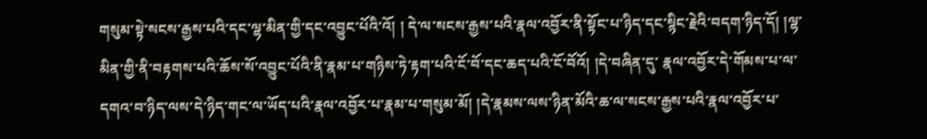གསུམ་སྟེ་སངས་རྒྱས་པའི་དང་ལྷ་མིན་གྱི་དང་འབྱུང་པོའི་འོ། ། དེ་ལ་སངས་རྒྱས་པའི་རྣལ་འབྱོར་ནི་སྟོང་པ་ཉིད་དང་སྙིང་རྗེའི་བདག་ཉིད་དོ། །ལྷ་མིན་གྱི་ནི་བརྟགས་པའི་ཆོས་སོ་འབྱུང་པོའི་ནི་རྣམ་པ་གཉིས་ཏེ་རྟག་པའི་ངོ་བོ་དང་ཆད་པའི་ངོ་བོའོ། །དེ་བཞིན་དུ་ རྣལ་འབྱོར་དེ་གོམས་པ་ལ་དགའ་བ་ཉིད་ལས་དེ་ཉིད་གང་ལ་ཡོད་པའི་རྣལ་འབྱོར་པ་རྣམ་པ་གསུམ་མོ། །དེ་རྣམས་ལས་ཉིན་མོའི་ཆ་ལ་སངས་རྒྱས་པའི་རྣལ་འབྱོར་པ་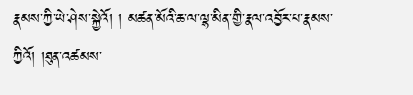རྣམས་ཀྱི་ཡེ་ཤེས་སྐྱེའོ། ། མཚན་མོའི་ཆ་ལ་ལྷ་མིན་གྱི་རྣལ་འབྱོར་པ་རྣམས་ཀྱིའོ། །ཐུན་འཚམས་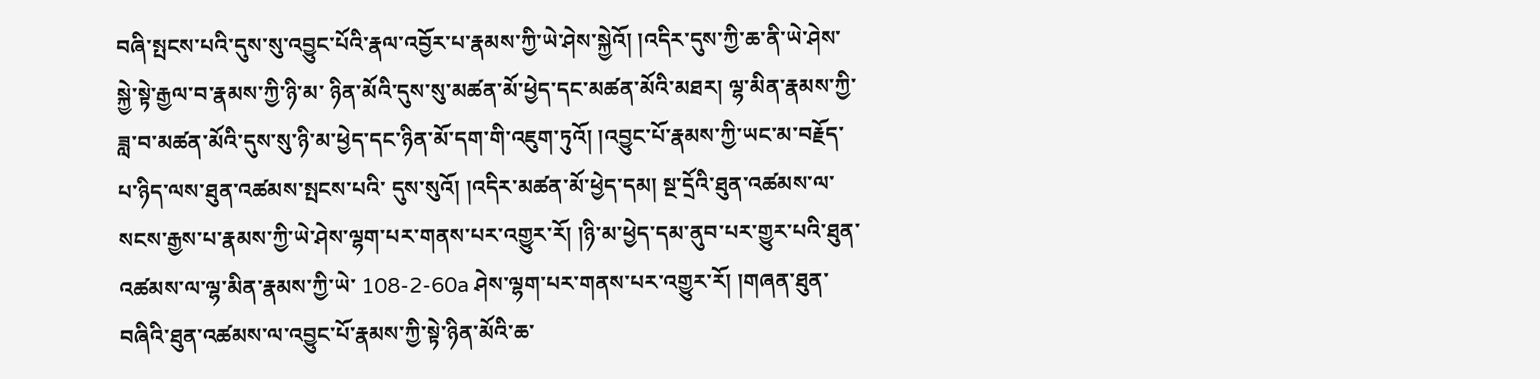བཞི་སྤངས་པའི་དུས་སུ་འབྱུང་པོའི་རྣལ་འབྱོར་པ་རྣམས་ཀྱི་ཡེ་ཤེས་སྐྱེའོ། །འདིར་དུས་ཀྱི་ཆ་ནི་ཡེ་ཤེས་སྐྱེ་སྟེ་རྒྱལ་བ་རྣམས་ཀྱི་ཉི་མ་ ཉིན་མོའི་དུས་སུ་མཚན་མོ་ཕྱེད་དང་མཚན་མོའི་མཐར། ལྷ་མིན་རྣམས་ཀྱི་ཟླ་བ་མཚན་མོའི་དུས་སུ་ཉི་མ་ཕྱེད་དང་ཉིན་མོ་དག་གི་འཇུག་ཏུའོ། །འབྱུང་པོ་རྣམས་ཀྱི་ཡང་མ་བརྗོད་པ་ཉིད་ལས་ཐུན་འཚམས་སྤངས་པའི་ དུས་སུའོ། །འདིར་མཚན་མོ་ཕྱེད་དམ། སྔ་དྲོའི་ཐུན་འཚམས་ལ་སངས་རྒྱས་པ་རྣམས་ཀྱི་ཡེ་ཤེས་ལྷག་པར་གནས་པར་འགྱུར་རོ། །ཉི་མ་ཕྱེད་དམ་ནུབ་པར་གྱུར་པའི་ཐུན་འཚམས་ལ་ལྷ་མིན་རྣམས་ཀྱི་ཡེ་ 108-2-60a ཤེས་ལྷག་པར་གནས་པར་འགྱུར་རོ། །གཞན་ཐུན་བཞིའི་ཐུན་འཚམས་ལ་འབྱུང་པོ་རྣམས་ཀྱི་སྟེ་ཉིན་མོའི་ཆ་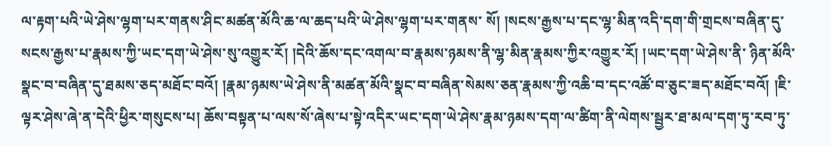ལ་རྟག་པའི་ཡེ་ཤེས་ལྷག་པར་གནས་ཤིང་མཚན་མོའི་ཆ་ལ་ཆད་པའི་ཡེ་ཤེས་ལྷག་པར་གནས་ སོ། །སངས་རྒྱས་པ་དང་ལྷ་མིན་འདི་དག་གི་གྲངས་བཞིན་དུ་སངས་རྒྱས་པ་རྣམས་ཀྱི་ཡང་དག་ཡེ་ཤེས་སུ་འགྱུར་རོ། །དེའི་ཆོས་དང་འགལ་བ་རྣམས་ཉམས་ནི་ལྷ་མིན་རྣམས་ཀྱིར་འགྱུར་རོ། །ཡང་དག་ཡེ་ཤེས་ནི་ ཉིན་མོའི་སྣང་བ་བཞིན་དུ་ཐམས་ཅད་མཐོང་བའོ། །རྣམ་ཉམས་ཡེ་ཤེས་ནི་མཚན་མོའི་སྣང་བ་བཞིན་སེམས་ཅན་རྣམས་ཀྱི་འཆི་བ་དང་འཚོ་བ་ཅུང་ཟད་མཐོང་བའོ། །ཇི་ལྟར་ཤེས་ཞེ་ན་དེའི་ཕྱིར་གསུངས་པ། ཆོས་བསྟན་པ་ལས་སོ་ཞེས་པ་སྟེ་འདིར་ཡང་དག་ཡེ་ཤེས་རྣམ་ཉམས་དག་ལ་ཚིག་ནི་ལེགས་སྦྱར་ཐ་མལ་དག་ཏུ་རབ་ཏུ་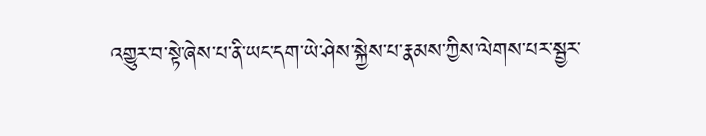འགྱུར་བ་སྟེ་ཞེས་པ་ནི་ཡང་དག་ཡེ་ཤེས་སྐྱེས་པ་རྣམས་ཀྱིས་ལེགས་པར་སྦྱར་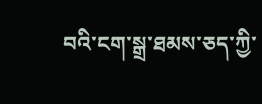བའི་ངག་སྒྲ་ཐམས་ཅད་ཀྱི་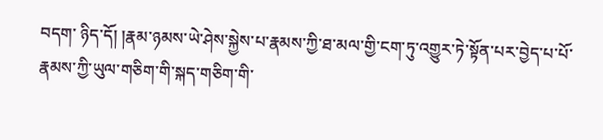བདག་ ཉིད་དོ། །རྣམ་ཉམས་ཡེ་ཤེས་སྐྱེས་པ་རྣམས་ཀྱི་ཐ་མལ་གྱི་ངག་ཏུ་འགྱུར་ཏེ་སྟོན་པར་བྱེད་པ་པོ་རྣམས་ཀྱི་ཡུལ་གཅིག་གི་སྐད་གཅིག་གི་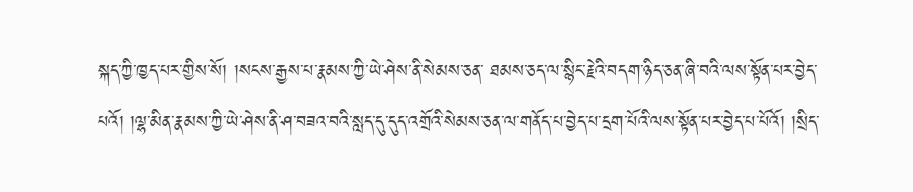སྐད་ཀྱི་ཁྱད་པར་གྱིས་སོ། །སངས་རྒྱས་པ་རྣམས་ཀྱི་ཡེ་ཤེས་ནི་སེམས་ཅན་ ཐམས་ཅད་ལ་སྙིང་རྗེའི་བདག་ཉིད་ཅན་ཞི་བའི་ལས་སྟོན་པར་བྱེད་པའོ། །ལྷ་མིན་རྣམས་ཀྱི་ཡེ་ཤེས་ནི་ཤ་བཟའ་བའི་སླད་དུ་དུད་འགྲོའི་སེམས་ཅན་ལ་གནོད་པ་བྱེད་པ་དྲག་པོའི་ལས་སྟོན་པར་བྱེད་པ་པོའོ། །སྲིད་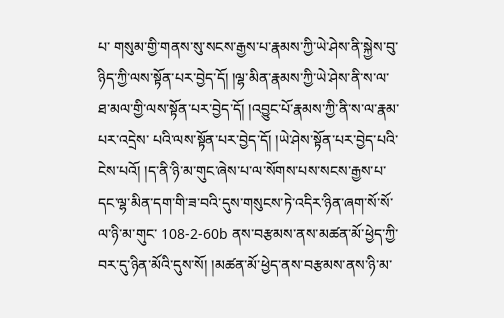པ་ གསུམ་གྱི་གནས་སུ་སངས་རྒྱས་པ་རྣམས་ཀྱི་ཡེ་ཤེས་ནི་སྐྱེས་བུ་ཉིད་ཀྱི་ལས་སྟོན་པར་བྱེད་དོ། །ལྷ་མིན་རྣམས་ཀྱི་ཡེ་ཤེས་ནི་ས་ལ་ཐ་མལ་གྱི་ལས་སྟོན་པར་བྱེད་དོ། །འབྱུང་པོ་རྣམས་ཀྱི་ནི་ས་ལ་རྣམ་པར་འདྲེས་ པའི་ལས་སྟོན་པར་བྱེད་དོ། །ཡེ་ཤེས་སྟོན་པར་བྱེད་པའི་ངེས་པའོ། །ད་ནི་ཉི་མ་གུང་ཞེས་པ་ལ་སོགས་པས་སངས་རྒྱས་པ་དང་ལྷ་མིན་དག་གི་ཟ་བའི་དུས་གསུངས་ཏེ་འདིར་ཉིན་ཞག་སོ་སོ་ལ་ཉི་མ་གུང་ 108-2-60b ནས་བརྩམས་ནས་མཚན་མོ་ཕྱེད་ཀྱི་བར་དུ་ཉིན་མོའི་དུས་སོ། །མཚན་མོ་ཕྱེད་ནས་བརྩམས་ནས་ཉི་མ་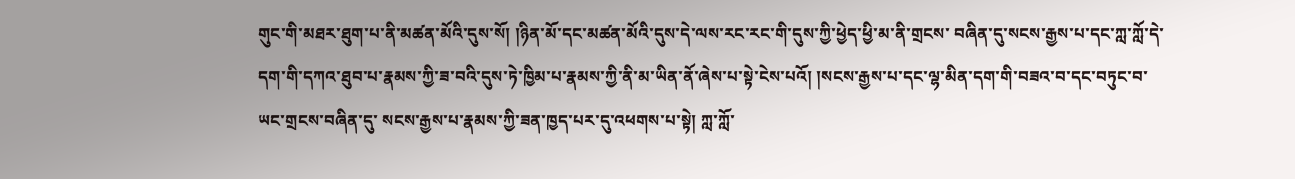གུང་གི་མཐར་ཐུག་པ་ནི་མཚན་མོའི་དུས་སོ། །ཉིན་མོ་དང་མཚན་མོའི་དུས་དེ་ལས་རང་རང་གི་དུས་ཀྱི་ཕྱེད་ཕྱི་མ་ནི་གྲངས་ བཞིན་དུ་སངས་རྒྱས་པ་དང་ཀླ་ཀློ་དེ་དག་གི་དཀའ་ཐུབ་པ་རྣམས་ཀྱི་ཟ་བའི་དུས་ཏེ་ཁྱིམ་པ་རྣམས་ཀྱི་ནི་མ་ཡིན་ནོ་ཞེས་པ་སྟེ་ངེས་པའོ། །སངས་རྒྱས་པ་དང་ལྷ་མིན་དག་གི་བཟའ་བ་དང་བཏུང་བ་ཡང་གྲངས་བཞིན་དུ་ སངས་རྒྱས་པ་རྣམས་ཀྱི་ཟན་ཁྱད་པར་དུ་འཕགས་པ་སྟེ། ཀླ་ཀློ་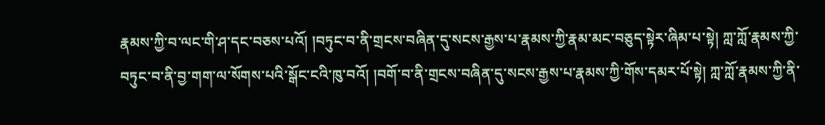རྣམས་ཀྱི་བ་ལང་གི་ཤ་དང་བཅས་པའོ། །བཏུང་བ་ནི་གྲངས་བཞིན་དུ་སངས་རྒྱས་པ་རྣམས་ཀྱི་རྣམ་མང་བཅུད་སྟེར་ཞིམ་པ་སྟེ། ཀླ་ཀློ་རྣམས་ཀྱི་བཏུང་བ་ནི་བྱ་གག་ལ་སོགས་པའི་སྒོང་ངའི་ཁུ་བའོ། །བགོ་བ་ནི་གྲངས་བཞིན་དུ་སངས་རྒྱས་པ་རྣམས་ཀྱི་གོས་དམར་པོ་སྟེ། ཀླ་ཀློ་རྣམས་ཀྱི་ནི་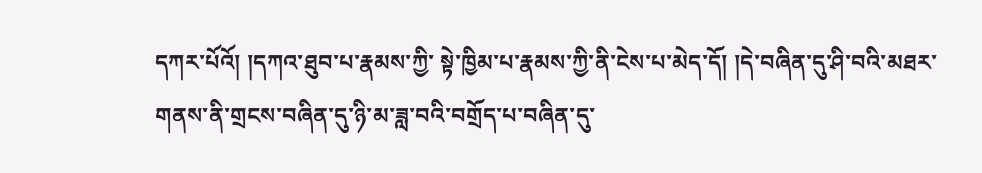དཀར་པོའོ། །དཀའ་ཐུབ་པ་རྣམས་ཀྱི་ སྟེ་ཁྱིམ་པ་རྣམས་ཀྱི་ནི་ངེས་པ་མེད་དོ། །དེ་བཞིན་དུ་ཤི་བའི་མཐར་གནས་ནི་གྲངས་བཞིན་དུ་ཉི་མ་ཟླ་བའི་བགྲོད་པ་བཞིན་དུ་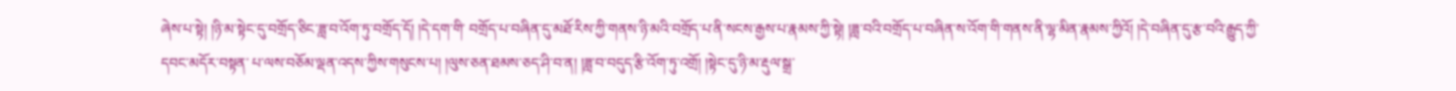ཞེས་པ་སྟེ། །ཉི་མ་སྟེང་དུ་བགྲོད་ཅིང་ཟླ་བ་འོག་ཏུ་བགྲོད་དོ། །དེ་དག་གི་ བགྲོད་པ་བཞིན་དུ་མཐོ་རིས་ཀྱི་གནས་ཉི་མའི་བགྲོད་པ་ནི་སངས་རྒྱས་པ་རྣམས་ཀྱི་སྟེ། །ཟླ་བའི་བགྲོད་པ་བཞིན་ས་འོག་གི་གནས་ནི་ལྷ་མིན་རྣམས་ཀྱིའོ། །དེ་བཞིན་དུ་རྩ་བའི་རྒྱུད་ཀྱི་དབང་མདོར་བསྟན་ པ་ལས་བཅོམ་ལྡན་འདས་ཀྱིས་གསུངས་པ། །ལུས་ཅན་ཐམས་ཅད་ཤི་བ་ན། །ཟླ་བ་བདུད་རྩི་འོག་ཏུ་འགྲོ། །སྟེང་དུ་ཉི་མ་རྡུལ་སྒྲ་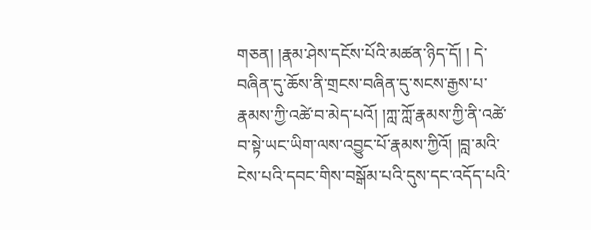གཅན། །རྣམ་ཤེས་དངོས་པོའི་མཚན་ཉིད་དོ། ། དེ་བཞིན་དུ་ཆོས་ནི་གྲངས་བཞིན་དུ་སངས་རྒྱས་པ་རྣམས་ཀྱི་འཚེ་བ་མེད་པའོ། །ཀླ་ཀློ་རྣམས་ཀྱི་ནི་འཚེ་བ་སྟེ་ཡང་ཡིག་ལས་འབྱུང་པོ་རྣམས་ཀྱིའོ། །བླ་མའི་ངེས་པའི་དབང་གིས་བསྒོམ་པའི་དུས་དང་འདོད་པའི་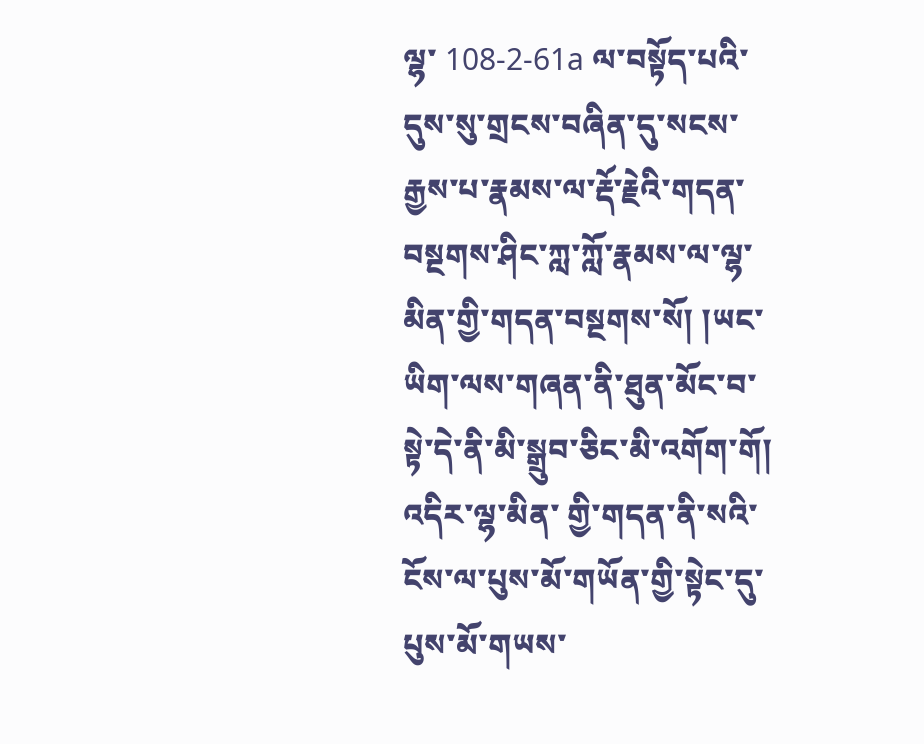ལྷ་ 108-2-61a ལ་བསྟོད་པའི་དུས་སུ་གྲངས་བཞིན་དུ་སངས་རྒྱས་པ་རྣམས་ལ་རྡོ་རྗེའི་གདན་བསྔགས་ཤིང་ཀླ་ཀློ་རྣམས་ལ་ལྷ་མིན་གྱི་གདན་བསྔགས་སོ། །ཡང་ཡིག་ལས་གཞན་ནི་ཐུན་མོང་བ་སྟེ་དེ་ནི་མི་སྒྲུབ་ཅིང་མི་འགོག་གོ། འདིར་ལྷ་མིན་ གྱི་གདན་ནི་སའི་ངོས་ལ་པུས་མོ་གཡོན་གྱི་སྟེང་དུ་པུས་མོ་གཡས་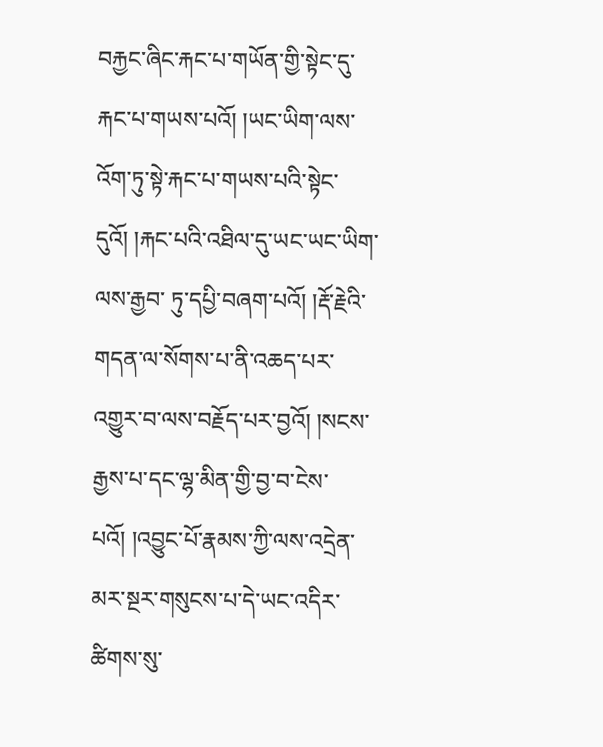བརྐྱང་ཞིང་རྐང་པ་གཡོན་གྱི་སྟེང་དུ་རྐང་པ་གཡས་པའོ། །ཡང་ཡིག་ལས་འོག་ཏུ་སྟེ་རྐང་པ་གཡས་པའི་སྟེང་དུའོ། །རྐང་པའི་འཐིལ་དུ་ཡང་ཡང་ཡིག་ལས་རྒྱབ་ ཏུ་དཔྱི་བཞག་པའོ། །རྡོ་རྗེའི་གདན་ལ་སོགས་པ་ནི་འཆད་པར་འགྱུར་བ་ལས་བརྗོད་པར་བྱའོ། །སངས་རྒྱས་པ་དང་ལྷ་མིན་གྱི་བྱ་བ་ངེས་པའོ། །འབྱུང་པོ་རྣམས་ཀྱི་ལས་འདྲེན་མར་སྔར་གསུངས་པ་དེ་ཡང་འདིར་ཚིགས་སུ་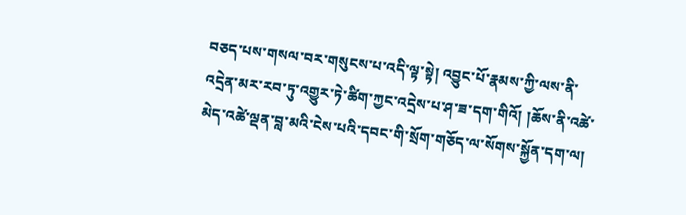བཅད་པས་གསལ་བར་གསུངས་པ་འདི་ལྟ་སྟེ། འབྱུང་པོ་རྣམས་ཀྱི་ལས་ནི་འདྲེན་མར་རབ་ཏུ་འགྱུར་ཏེ་ཚིག་ཀྱང་འདྲེས་པ་ཤ་ཟ་དག་གིའོ། །ཆོས་ནི་འཚེ་མེད་འཚེ་ལྡན་བླ་མའི་ངེས་པའི་དབང་གི་སྲོག་གཅོད་ལ་སོགས་སྐྱོན་དག་ལ།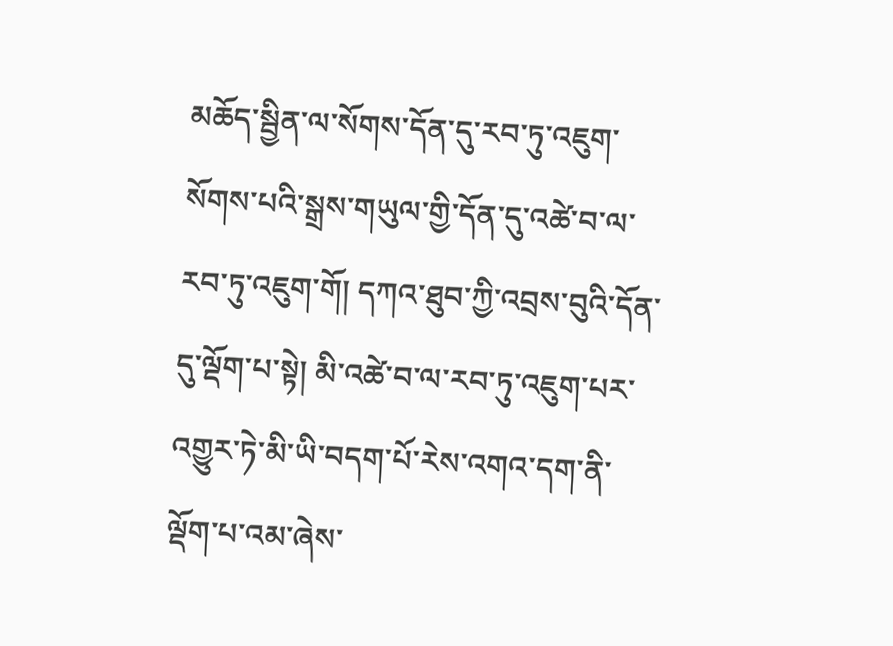མཆོད་སྦྱིན་ལ་སོགས་དོན་དུ་རབ་ཏུ་འཇུག་སོགས་པའི་སྒྲས་གཡུལ་གྱི་དོན་དུ་འཚེ་བ་ལ་རབ་ཏུ་འཇུག་གོ། དཀའ་ཐུབ་ཀྱི་འབྲས་བུའི་དོན་དུ་ལྡོག་པ་སྟེ། མི་འཚེ་བ་ལ་རབ་ཏུ་འཇུག་པར་འགྱུར་ཏེ་མི་ཡི་བདག་པོ་རེས་འགའ་དག་ནི་ ལྡོག་པ་འམ་ཞེས་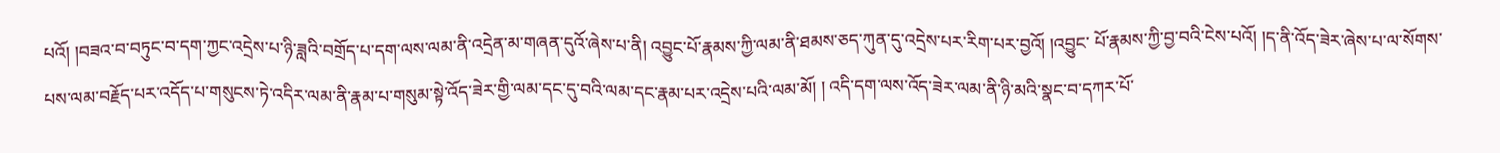པའོ། །བཟའ་བ་བཏུང་བ་དག་ཀྱང་འདྲེས་པ་ཉི་ཟླའི་བགྲོད་པ་དག་ལས་ལམ་ནི་འདྲེན་མ་གཞན་དུའོ་ཞེས་པ་ནི། འབྱུང་པོ་རྣམས་ཀྱི་ལམ་ནི་ཐམས་ཅད་ཀུན་དུ་འདྲེས་པར་རིག་པར་བྱའོ། །འབྱུང་ པོ་རྣམས་ཀྱི་བྱ་བའི་ངེས་པའོ། །ད་ནི་འོད་ཟེར་ཞེས་པ་ལ་སོགས་པས་ལམ་བརྗོད་པར་འདོད་པ་གསུངས་ཏེ་འདིར་ལམ་ནི་རྣམ་པ་གསུམ་སྟེ་འོད་ཟེར་གྱི་ལམ་དང་དུ་བའི་ལམ་དང་རྣམ་པར་འདྲེས་པའི་ལམ་མོ། ། འདི་དག་ལས་འོད་ཟེར་ལམ་ནི་ཉི་མའི་སྣང་བ་དཀར་པོ་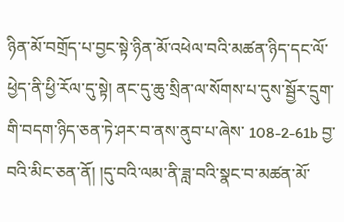ཉིན་མོ་བགྲོད་པ་བྱང་སྟེ་ཉིན་མོ་འཕེལ་བའི་མཚན་ཉིད་དང་ལོ་ཕྱེད་ནི་ཕྱི་རོལ་དུ་སྟེ། ནང་དུ་ཆུ་སྲིན་ལ་སོགས་པ་དུས་སྦྱོར་དྲུག་གི་བདག་ཉིད་ཅན་ཏེ་ཤར་བ་ནས་ནུབ་པ་ཞེས་ 108-2-61b བྱ་བའི་མིང་ཅན་ནོ། །དུ་བའི་ལམ་ནི་ཟླ་བའི་སྣང་བ་མཚན་མོ་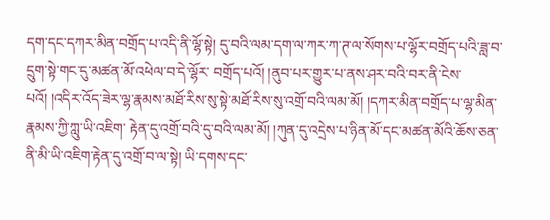དག་དང་དཀར་མིན་བགྲོད་པ་འདི་ནི་ལྷོ་སྟེ། དུ་བའི་ལམ་དག་ལ་ཀར་ཀ་ཊ་ལ་སོགས་པ་ལྷོར་བགྲོད་པའི་ཟླ་བ་དྲུག་སྟེ་གང་དུ་མཚན་མོ་འཕེལ་བ་དེ་ལྷོར་ བགྲོད་པའོ། །ནུབ་པར་གྱུར་པ་ནས་ཤར་བའི་བར་ནི་ངེས་པའོ། །འདིར་འོད་ཟེར་ལྷ་རྣམས་མཐོ་རིས་སུ་སྟེ་མཐོ་རིས་སུ་འགྲོ་བའི་ལམ་མོ། །དཀར་མིན་བགྲོད་པ་ལྷ་མིན་རྣམས་ཀྱི་ཀླུ་ཡི་འཇིག་ རྟེན་དུ་འགྲོ་བའི་དུ་བའི་ལམ་མོ། །ཀུན་དུ་འདྲེས་པ་ཉིན་མོ་དང་མཚན་མོའི་ཆོས་ཅན་ནི་མི་ཡི་འཇིག་རྟེན་དུ་འགྲོ་བ་ལ་སྟེ། ཡི་དགས་དང་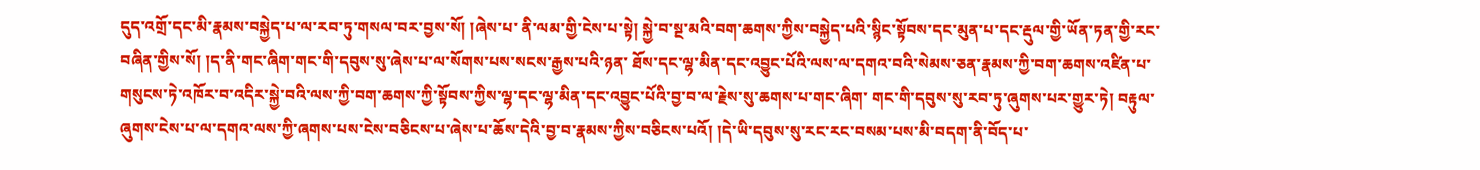དུད་འགྲོ་དང་མི་རྣམས་བསྐྱེད་པ་ལ་རབ་ཏུ་གསལ་བར་བྱས་སོ། །ཞེས་པ་ ནི་ལམ་གྱི་ངེས་པ་སྟེ། སྐྱེ་བ་སྔ་མའི་བག་ཆགས་ཀྱིས་བསྐྱེད་པའི་སྙིང་སྟོབས་དང་མུན་པ་དང་རྡུལ་གྱི་ཡོན་ཏན་གྱི་རང་བཞིན་གྱིས་སོ། །ད་ནི་གང་ཞིག་གང་གི་དབུས་སུ་ཞེས་པ་ལ་སོགས་པས་སངས་རྒྱས་པའི་ཉན་ ཐོས་དང་ལྷ་མིན་དང་འབྱུང་པོའི་ལས་ལ་དགའ་བའི་སེམས་ཅན་རྣམས་ཀྱི་བག་ཆགས་འཛིན་པ་གསུངས་ཏེ་འཁོར་བ་འདིར་སྐྱེ་བའི་ལས་ཀྱི་བག་ཆགས་ཀྱི་སྟོབས་ཀྱིས་ལྷ་དང་ལྷ་མིན་དང་འབྱུང་པོའི་བྱ་བ་ལ་རྗེས་སུ་ཆགས་པ་གང་ཞིག་ གང་གི་དབུས་སུ་རབ་ཏུ་ཞུགས་པར་གྱུར་ཏེ། བརྟུལ་ཞུགས་ངེས་པ་ལ་དགའ་ལས་ཀྱི་ཞགས་པས་ངེས་བཅིངས་པ་ཞེས་པ་ཆོས་དེའི་བྱ་བ་རྣམས་ཀྱིས་བཅིངས་པའོ། །དེ་ཡི་དབུས་སུ་རང་རང་བསམ་པས་མི་བདག་ནི་བོད་པ་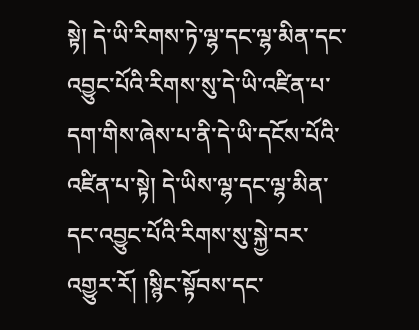སྟེ། དེ་ཡི་རིགས་ཏེ་ལྷ་དང་ལྷ་མིན་དང་འབྱུང་པོའི་རིགས་སུ་དེ་ཡི་འཛིན་པ་དག་གིས་ཞེས་པ་ནི་དེ་ཡི་དངོས་པོའི་འཛིན་པ་སྟེ། དེ་ཡིས་ལྷ་དང་ལྷ་མིན་དང་འབྱུང་པོའི་རིགས་སུ་སྐྱེ་བར་འགྱུར་རོ། །སྙིང་སྟོབས་དང་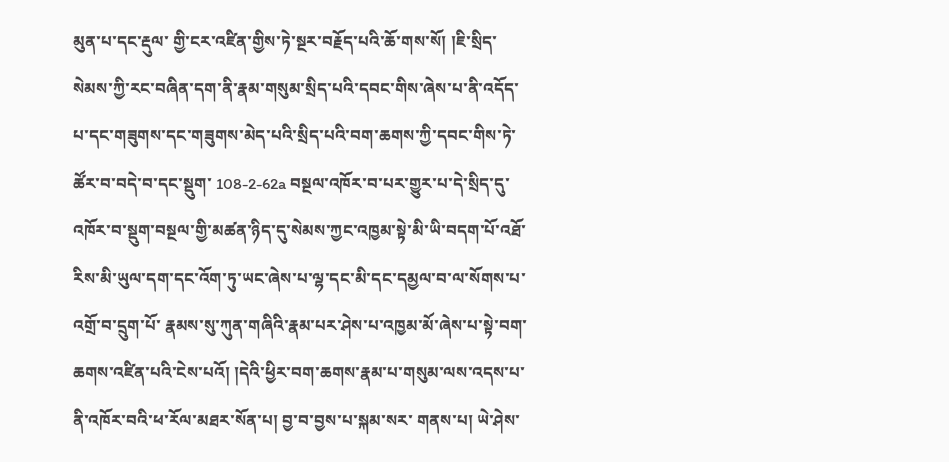མུན་པ་དང་རྡུལ་ གྱི་ངར་འཛིན་གྱིས་ཏེ་སྔར་བརྗོད་པའི་ཆོ་གས་སོ། །ཇི་སྲིད་སེམས་ཀྱི་རང་བཞིན་དག་ནི་རྣམ་གསུམ་སྲིད་པའི་དབང་གིས་ཞེས་པ་ནི་འདོད་པ་དང་གཟུགས་དང་གཟུགས་མེད་པའི་སྲིད་པའི་བག་ཆགས་ཀྱི་དབང་གིས་ཏེ་ཚོར་བ་བདེ་བ་དང་སྡུག་ 108-2-62a བསྔལ་འཁོར་བ་པར་གྱུར་པ་དེ་སྲིད་དུ་འཁོར་བ་སྡུག་བསྔལ་གྱི་མཚན་ཉིད་དུ་སེམས་ཀྱང་འཁྱམ་སྟེ་མི་ཡི་བདག་པོ་འཐོ་རིས་མི་ཡུལ་དག་དང་འོག་ཏུ་ཡང་ཞེས་པ་ལྷ་དང་མི་དང་དམྱལ་བ་ལ་སོགས་པ་འགྲོ་བ་དྲུག་པོ་ རྣམས་སུ་ཀུན་གཞིའི་རྣམ་པར་ཤེས་པ་འཁྱམ་མོ་ཞེས་པ་སྟེ་བག་ཆགས་འཛིན་པའི་ངེས་པའོ། །དེའི་ཕྱིར་བག་ཆགས་རྣམ་པ་གསུམ་ལས་འདས་པ་ནི་འཁོར་བའི་ཕ་རོལ་མཐར་སོན་པ། བྱ་བ་བྱས་པ་སྐམ་སར་ གནས་པ། ཡེ་ཤེས་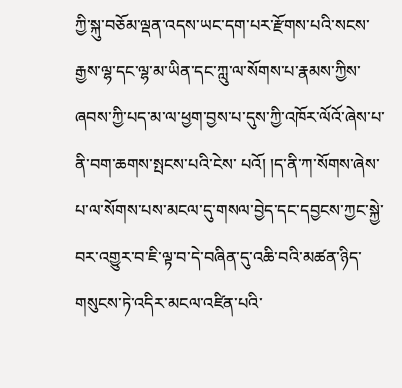ཀྱི་སྐུ་བཅོམ་ལྡན་འདས་ཡང་དག་པར་རྫོགས་པའི་སངས་རྒྱས་ལྷ་དང་ལྷ་མ་ཡིན་དང་ཀླུ་ལ་སོགས་པ་རྣམས་ཀྱིས་ཞབས་ཀྱི་པད་མ་ལ་ཕྱག་བྱས་པ་དུས་ཀྱི་འཁོར་ལོའོ་ཞེས་པ་ནི་བག་ཆགས་སྤངས་པའི་ངེས་ པའོ། །ད་ནི་ཀ་སོགས་ཞེས་པ་ལ་སོགས་པས་མངལ་དུ་གསལ་བྱེད་དང་དབྱངས་ཀྱང་སྐྱེ་བར་འགྱུར་བ་ཇི་ལྟ་བ་དེ་བཞིན་དུ་འཆི་བའི་མཚན་ཉིད་གསུངས་ཏེ་འདིར་མངལ་འཛིན་པའི་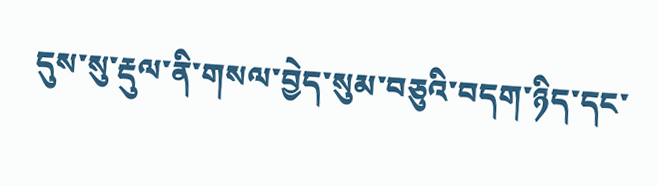དུས་སུ་རྡུལ་ནི་གསལ་བྱེད་སུམ་བཅུའི་བདག་ཉིད་དང་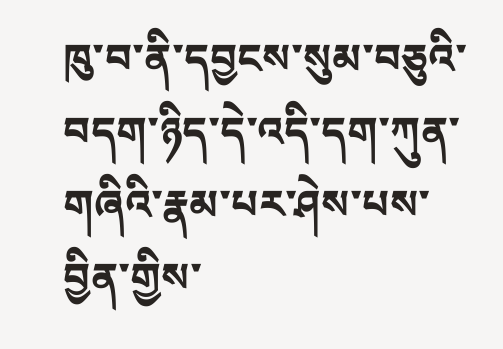ཁུ་བ་ནི་དབྱངས་སུམ་བཅུའི་བདག་ཉིད་དེ་འདི་དག་ཀུན་གཞིའི་རྣམ་པར་ཤེས་པས་བྱིན་གྱིས་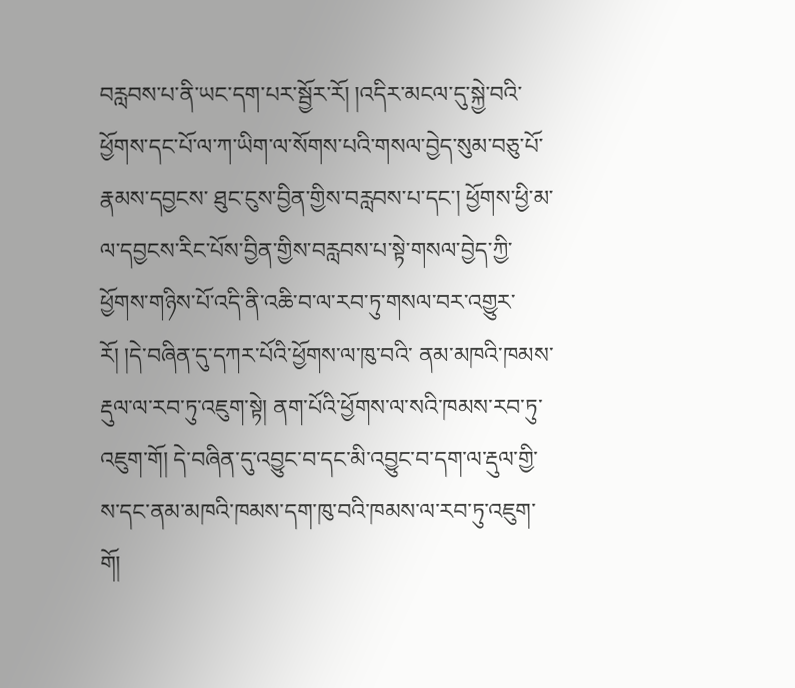བརླབས་པ་ནི་ཡང་དག་པར་སྦྱོར་རོ། །འདིར་མངལ་དུ་སྐྱེ་བའི་ཕྱོགས་དང་པོ་ལ་ཀ་ཡིག་ལ་སོགས་པའི་གསལ་བྱེད་སུམ་བཅུ་པོ་རྣམས་དབྱངས་ ཐུང་ངུས་བྱིན་གྱིས་བརླབས་པ་དང་། ཕྱོགས་ཕྱི་མ་ལ་དབྱངས་རིང་པོས་བྱིན་གྱིས་བརླབས་པ་སྟེ་གསལ་བྱེད་ཀྱི་ཕྱོགས་གཉིས་པོ་འདི་ནི་འཆི་བ་ལ་རབ་ཏུ་གསལ་བར་འགྱུར་རོ། །དེ་བཞིན་དུ་དཀར་པོའི་ཕྱོགས་ལ་ཁུ་བའི་ ནམ་མཁའི་ཁམས་རྡུལ་ལ་རབ་ཏུ་འཇུག་སྟེ། ནག་པོའི་ཕྱོགས་ལ་སའི་ཁམས་རབ་ཏུ་འཇུག་གོ། དེ་བཞིན་དུ་འབྱུང་བ་དང་མི་འབྱུང་བ་དག་ལ་རྡུལ་གྱི་ས་དང་ནམ་མཁའི་ཁམས་དག་ཁུ་བའི་ཁམས་ལ་རབ་ཏུ་འཇུག་ གོ།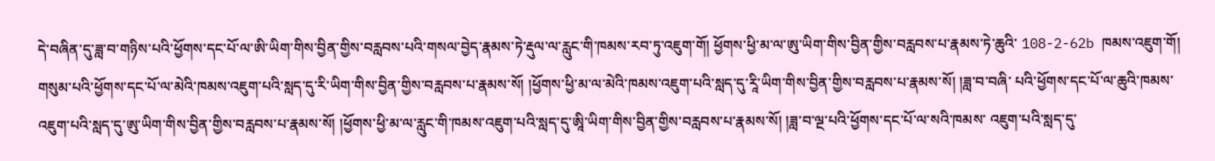དེ་བཞིན་དུ་ཟླ་བ་གཉིས་པའི་ཕྱོགས་དང་པོ་ལ་ཨི་ཡིག་གིས་བྱིན་གྱིས་བརླབས་པའི་གསལ་བྱེད་རྣམས་ཏེ་རྡུལ་ལ་རླུང་གི་ཁམས་རབ་ཏུ་འཇུག་གོ། ཕྱོགས་ཕྱི་མ་ལ་ཨུ་ཡིག་གིས་བྱིན་གྱིས་བརླབས་པ་རྣམས་ཏེ་ཆུའི་ 108-2-62b ཁམས་འཇུག་གོ། གསུམ་པའི་ཕྱོགས་དང་པོ་ལ་མེའི་ཁམས་འཇུག་པའི་སླད་དུ་རི་ཡིག་གིས་བྱིན་གྱིས་བརླབས་པ་རྣམས་སོ། །ཕྱོགས་ཕྱི་མ་ལ་མེའི་ཁམས་འཇུག་པའི་སླད་དུ་རཱི་ཡིག་གིས་བྱིན་གྱིས་བརླབས་པ་རྣམས་སོ། །ཟླ་བ་བཞི་ པའི་ཕྱོགས་དང་པོ་ལ་ཆུའི་ཁམས་འཇུག་པའི་སླད་དུ་ཨུ་ཡིག་གིས་བྱིན་གྱིས་བརླབས་པ་རྣམས་སོ། །ཕྱོགས་ཕྱི་མ་ལ་རླུང་གི་ཁམས་འཇུག་པའི་སླད་དུ་ཨཱི་ཡིག་གིས་བྱིན་གྱིས་བརླབས་པ་རྣམས་སོ། །ཟླ་བ་ལྔ་པའི་ཕྱོགས་དང་པོ་ལ་སའི་ཁམས་ འཇུག་པའི་སླད་དུ་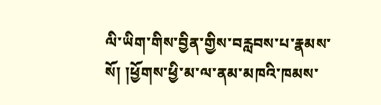ལི་ཡིག་གིས་བྱིན་གྱིས་བརླབས་པ་རྣམས་སོ། །ཕྱོགས་ཕྱི་མ་ལ་ནམ་མཁའི་ཁམས་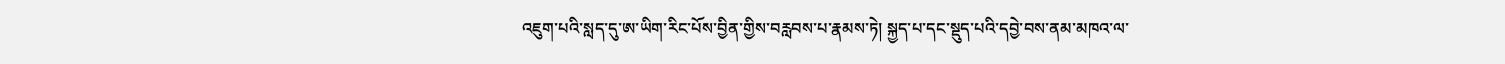འཇུག་པའི་སླད་དུ་ཨ་ཡིག་རིང་པོས་བྱིན་གྱིས་བརླབས་པ་རྣམས་ཏེ། སྐྱད་པ་དང་སྡུད་པའི་དབྱེ་བས་ནམ་མཁའ་ལ་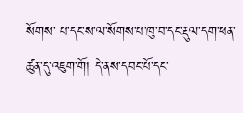སོགས་ པ་དང་ས་ལ་སོགས་པ་ཁུ་བ་དང་རྡུལ་དག་ཕན་ཚུན་དུ་འཇུག་གོ། དེ་ནས་དབང་པོ་དང་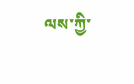ལས་ཀྱི་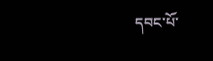དབང་པོ་